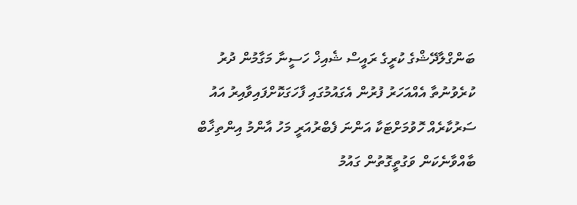ބަންގްލާދޭޝްގެ ކުރީގެ ރައީސް ޝެއިޚް ހަސީނާ މަގާމުން ދުރު ކުރެވުނުތާ އެއްއަހަރު ފުރުން އެގައުމުގައި ފާހަގަކޮށްފައިވާއިރު އައު ސަރުކާރެއް ހޮވުމަށްޓަކާ އަންނަ ފެބްރުއަރީ މަހު އާންމު އިންތިޚާބް ބާއްވާނެކަން ވަގުތީގޮތުން ގައުމު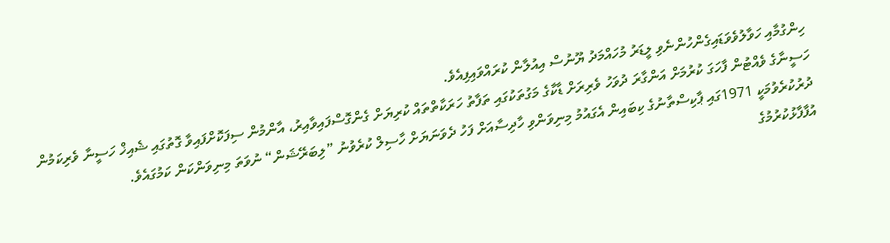ހިންގުމާއި ހަވާލުވެވަޑައިގެންހުންނެވި ލީޑަރު މުހައްމަދު ޔޫނުސް އިއުލާން ކުރައްވައިފިއެވެ.
ހަސީނާގެ ވެއްޓުން ފާހަގަ ކުރުމަށް އަންގާރަ ދުވަހު ވެރިރަށް ޑާކާގެ މަގުތަކުގައި ތަފާތު ހަރަކާތްތައް ކުރިޔަށް ގެންގޮސްފައިވާއިރު، އާންމުން ސިފަކޮށްފައިވާ ގޮތުގައި ޝެއިޚް ހަސީނާ ވެރިކަމުން ދުރުކުރެވުމަކީ 1971ގައި ޕާކިސްތާނުގެ ކިބައިން އެގައުމު މިނިވަންވި ހާދިސާއަށް ފަހު ދެވަނަޔަށް ހާސިލް ކުރެވުނު ”ލިބަރޭޝަން“ ނުވަތަ މިނިވަންކަން ކަމުގައެވެ.
އުފާފާޅުކުރުމުގެ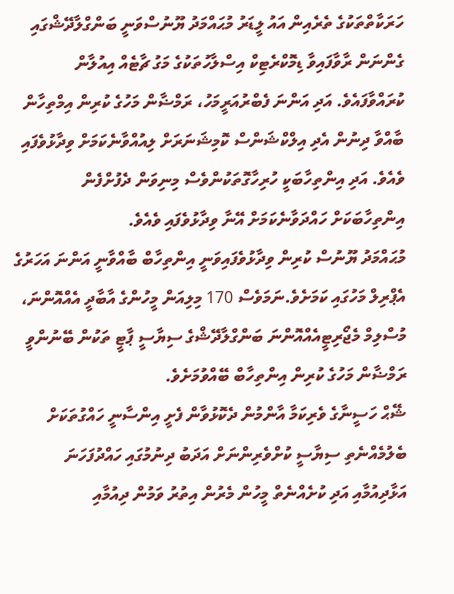ހަރަކާތްތަކުގެ ތެރެއިން އައު ލީޑަރު މުޙައްމަދު ޔޫނުސްވަނީ ބަންގްލާދޭޝްގައި ގެންނަން ރާވާފައިވާ ޑިމޮކްރެޓިކް އިސްލާހުތަކުގެ މަގު ޗާޓެއް އިއުލާން ކުރައްވާފައެވެ. އަދި އަންނަ ފެބްރުއަރީމަހު، ރަމްޟާން މަހުގެ ކުރިން އިމްތިހާން ބާއްވާ ދިނުން އެދި އިލްކްޝަންސް ކޮމިޝަނަރަށް ލިއުއްވާނެކަމަށް ވިދާޅުވެފައި ވެއެވެ. އަދި އިންތިހާބަކީ ހުރިހާގޮތަކުންވެސް މިނިވަން ދެފުށްފެން އިންތިހާބަކަށް ހައްދަވާނެކަމަށް އޭނާ ވިދާޅުވެފައި ވެއެވެ.
މުޙައްމަދު ޔޫނުސް ކުރިން ވިދާޅުވެފައިވަނީ އިންތިހާބް ބާއްވާނީ އަންނަ އަހަރުގެ އެޕްރިލް މަހުގައި ކަމަށެވެ.ނަމަވެސް 170 މިލިއަން މީހުންގެ އާބާދީ އެއްއޮންނަ، މުސްލިމް މެޖޯރިޓީއެއްއޮންނަ ބަންގްލާދޭޝްގެ ސިޔާސީ ޕާޓީ ތަކުން ބޭނުންވީ ރަމްޟާން މަހުގެ ކުރިން އިންތިހާބް ބޭއްވުމަށެވެ.
ޝޭޙް ހަސީނާގެ ވެރިކަމާ އާންމުން ދެކޮޅުވާން ފެށީ އިންސާނީ ހައްގުތަކަށް ބެލުމެއްނެތި ސިޔާސީ ކުށްވެރިންނަށް އަދަބު ދިނުމުގައި ހައްދުފަހަނަ އަޅާދިއުމާއި އަދި ކުށެއްނެތް މީހުން މެރުން އިތުރު ވަމުން ދިއުމާއި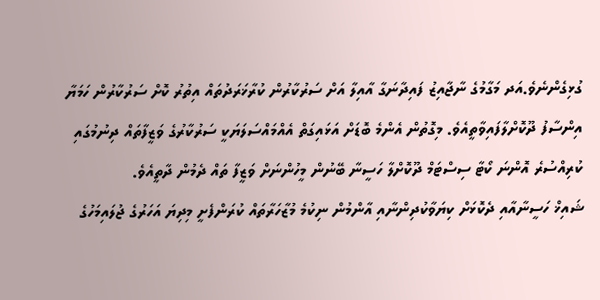ގުޅިގެންނެވެ.އަދ މަގާމުގެ ނާޖާއިޒު ފައިދާނަގާ އާއިލާ އަށް ސަރުކާރުން ކުރާޚަރަދުތައް އިތުރު ކޮށް ސަރުކާރުން ހަމަޔާ އިންސާފު ދޫކޮށްލާފައިވާތީއެވެ. މިގޮތުން އެންމެ ބޮޑަށް އަޅައިގަތް އެއްމައްސަލަޔަކީ ސަރުކާރުގެ ވަޒީފާތައް ދިނުމުގައި ކުރިއްސުރެ އޮންނަ ކޯޓާ ސިސްޓަމް ދޫކޮށްލާ ހަސީނާ ބޭނުން މީހުންނަށް ވަޒީފާ ތައް ދެމުން ދާތީއެވެ.
ޝައިޚް ހަސީނާއާއި ދެކޮޅަށް ކިޔަވާކުދިންނާއި އާންމުން ނިކުމެ މުޒާހަރާތައް ކުރަންފެށީ މިދިޔަ އަހަރުގެ ޖުލައިމަހުގެ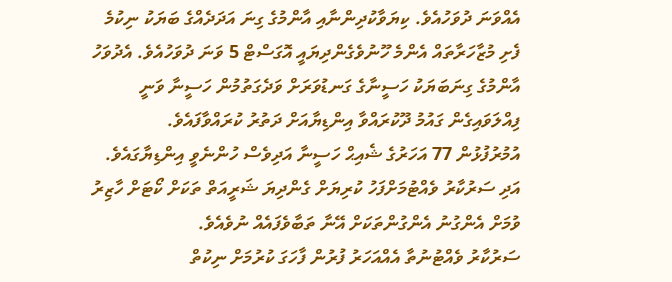އެއްވަނަ ދުވަހުއެވެ. ކިޔަވާކުދިންނާއި އާންމުގެ ގިނަ އަދަދެއްގެ ބަޔަކު ނިކުމެ ފެށި މުޒާހަރާތައް އެންމެ ހޫނުވެގެންދިޔައީ އޮގަސްޓް 5 ވަނަ ދުވަހުއެވެ. އެދުވަހު އާންމުގެ ގިނަބަޔަކު ހަސީނާގެ ގަނޑުވަރަށް ވަދެގަތުމުން ހަސީނާ ވަނީ ފިއްލަވައިގެން ގައުމު ދޫކުރައްވާ އިންޑިޔާއަށް ދަތުރު ކުރައްވާފައެވެ.
އުމުރުފުޅުން 77 އަހަރުގެ ޝެއިޙް ހަސީނާ އަދިވެސް ހުންނެވީ އިންޑިޔާގައެވެ. އަދި ސަރުކާރު ވެއްޓުމަށްފަހު ކުރިޔަށް ގެންދިޔަ ޝަރީއަތް ތަކަށް ކޯޓަށް ހާޒިރު ވުމަށް އެންގުނު އެންގުންތަކަށް އޭނާ ތަބާވެފައެއް ނުވެއެވެ.
ސަރުކާރު ވެއްޓުނުތާ އެއްއަހަރު ފުރުން ފާހަގަ ކުރުމަށް ނިކުތް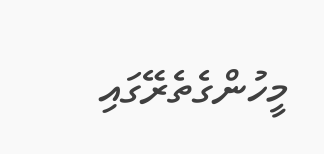މީހުންގެތެރޭގައި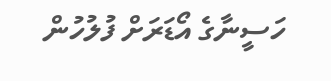ހަސީނާގެ އޯޑަރަށް ފުލުހުން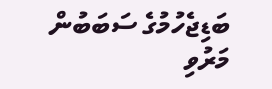ބަޑިޖެހުމުގެ ސަބަބުން މަރުވި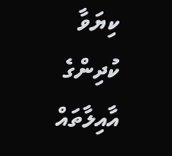ކިޔަވާ ކުދިންގެ އާއިލާތައް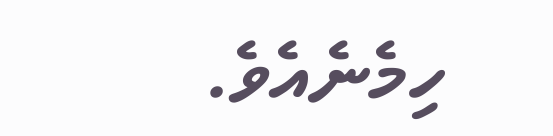ހިމެނެއެވެ.